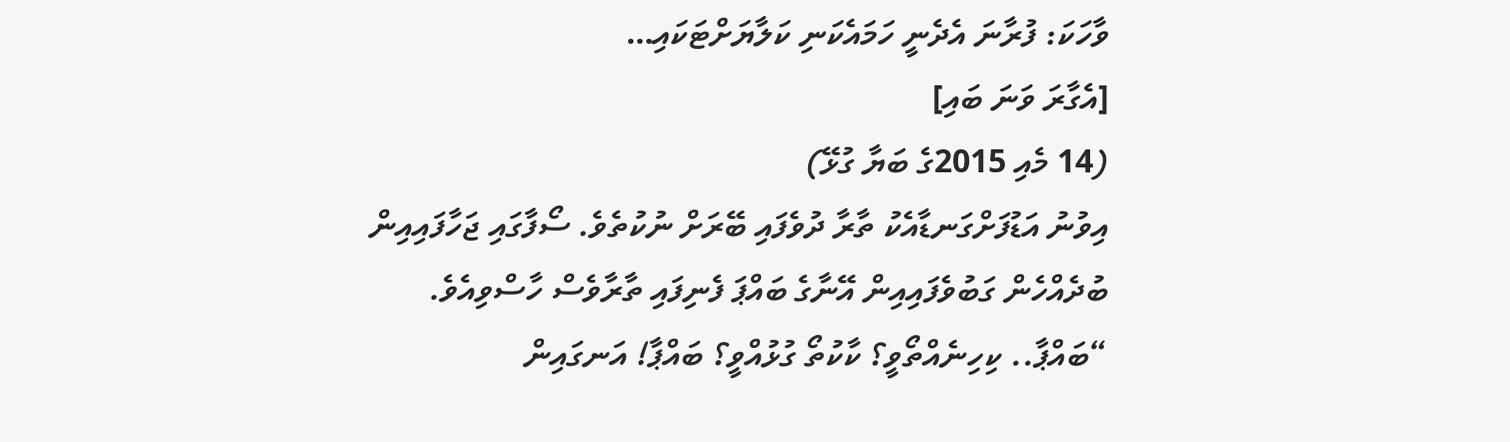ވާހަކަ: ފުރާނަ އެދެނީ ހަމައެކަނި ކަލާޔަށްޓަކައި…
[އެގާރަ ވަނަ ބައި]
(14 މެއި 2015ގެ ބަޔާ ގުޅޭ)
އިވުނު އަޑުފަށްގަނޑާއެކު ތާރާ ދުވެފައި ބޭރަށް ނުކުތެވެ. ސޯފާގައި ޖަހާފައިއިން ބުދެއްހެން ގަބުވެފައިއިން އޭނާގެ ބައްޕަ ފެނިފައި ތާރާވެސް ހާސްވިއެވެ.
“ބައްޕާ.. ކިހިނެއްތޯވީ؟ ކާކުތޯ ގުޅުއްވީ؟ ބައްޕާ! އަނގައިން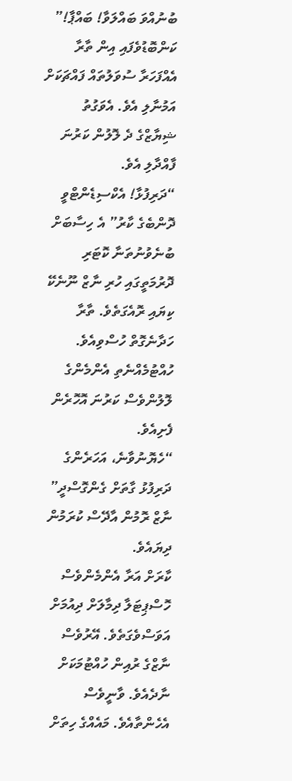ބުނުއްވަ ބައްލަވާ! ބައްޕާ!” ކަންބޮޑުވެފައި އިން ތާރާ އެއްފަހަރާ ސުވަލުތައް ފައްޗަކަށް އަމުނާލި އެވެ. އެވަގުތު ޝިޔާޒްގެ ދެ ލޮލުން ކަރުނަ ފާއްދާލި އެވެ.
“ދަރިފުޅާ! އެކްސިޑެންޓްވީ ދޮންބެގެ ކާރު” އެ ހިސާބަށް ބުނެވުނުތަނާ ކޮޓަރި ދޮރުމަތީގައި ހުރި ނާޒް ނޫނެކޭ ކިޔައި ރޮއެގަތެވެ. ތާރާ ހަދާނެގޮތް ހުސްވިއެވެ. ހުއްޓުމެއްނެތި އެންމެންގެ ލޮލުންވެސް ކަރުނަ އޮހޮރެން ފެށިއެވެ.
“ހެޔޮނުވާނެ، އަހަރެންގެ ދަރިފުޅު ގާތަށް ގެންގޮސްދީ” ނާޒް ރޮމުން އާދޭސް ކުރަމުން ދިޔައެވެ.
ކާރަށް އަރާ އެންމެންވެސް ހޮސްޕިޓަލާ ދިމާލަށް ދިއުމަށް އަވަސްވެގަތެވެ. އޭރުވެސް ނާޒްގެ ރުއިން ހުއްޓުމަކަށް ނާދެއެވެ. ވާނީވެސް އެހެންތާއެވެ. މައެއްގެ ހިތަށް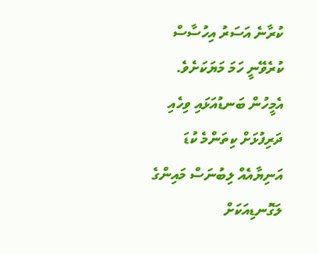ކުރާނެ އަސަރު އިހުސާސް ކުރެވޭނީ ހަމަ މަޔަކަށެވެ.
އެމީހުން ބަނޑުއަޅައި ވިހެއި ދަރިފުޅަށް ކިތަންމެ ކުޑަ އަނިޔާއެއް ލިބުނަސް މައިންގެ ލަގޮނޑިއަކަށް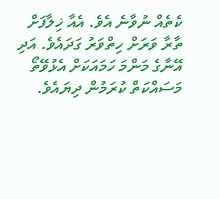ކެތެއް ނުވާނެ އެވެ. އެއާ ޚިލާފަށް ތާރާ ވަރަށް ހިތްވަރު ގަދައެވެ. އަދި އޭނާގެ މަންމަ ހަމައަކަށް އެޅުވޭތޯ މަސައްކަތް ކުރަމުން ދިޔައެވެ.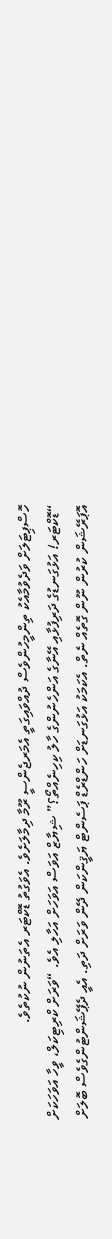ހޮސްޕިޓަލަށް ވަދެވުމާއެކު ތިންމީހުންވެސް ދުއްވައިގަތީ އެމަރޖެންސީ ރޫމާ ދިމާލަށެވެ. އެވަގުތު ޑޮކްޓަރ އެތަނުން ނުކުތެވެ.
“ޑޮކްޓަރ! އަޅުގަނޑުގެ ދަރިފުޅާއި އޭނާގެ އަންހެނުންގެ ހާލު ކިހިނެއްތޯ؟” ޝިޔާޒް އަވަސް އަވަހަށް އަހާލި އެވެ. “ވަރަށް ކްރިޓިކަލް، ވީހާ އަވަހަކަށް  އޮޕަރޭޝަން ކުރުން ނޫން ގޮތެއް ނެތް. އެކަމަކު އަޅުގަނޑަށް ހަންޑްރެޑް ޕަސެންޓް ޔަޤީންކަން ދޭން ވަރަށް ދަތި. އެއީ ދެޕޭޝަންޓުންގެވެސް ބޮލަށް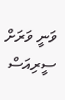ވަނީ ވަރަށް ސީރިއަސް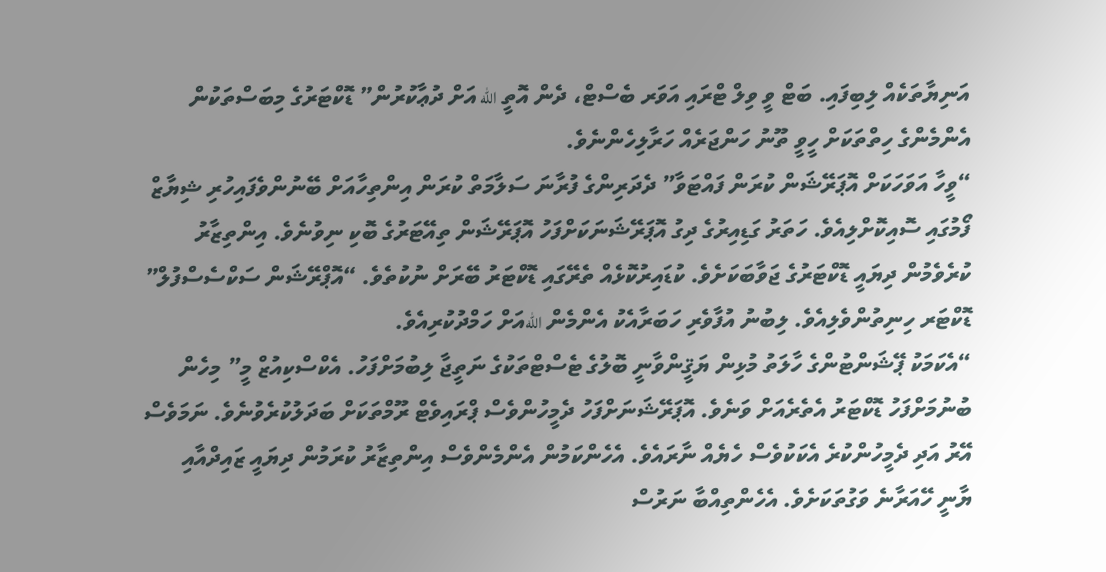އަނިޔާތަކެއް ލިބިފައި. ބަޓް ވީ ވިލް ޓްރައި އަވަރ ބެސްޓް، ދެން އޮތީ الله އަށް ދުޢާކުރުން” ޑޮކްޓަރުގެ މިބަސްތަކުން އެންމެންގެ ހިތްތަކަށް ހީވީ ތޫނު ހަންޖަރެއް ހަރާލިހެންނެވެ.
“ވީހާ އަވަހަކަށް އޮޕަރޭޝަން ކުރަން ފައްޓަވާ” ދެދަރިންގެ ފުރާނަ ސަލާމަތް ކުރަން އިންތިހާއަށް ބޭނުންވެފައިހުރި ޝިޔާޒް ފޯމުގައި ސޮއިކޮށްލިއެވެ. ހަތަރު ގަޑިއިރުގެ ދިގު އޮޕަރޭޝަނަކަށްފަހު އޮޕަރޭޝަން ތިއޭޓަރުގެ ބޮކި ނިވުނެވެ. އިންތިޒާރު ކުރެވެމުން ދިޔައީ ޑޮކްޓަރުގެ ޖަވާބަކަށެވެ. ކުޑައިރުކޮޅެއް ތެރޭގައި ޑޮކްޓަރު ބޭރަށް ނުކުތެވެ. “އޮޕްރޭޝަން ސަކްސެސްފުލް” ޑޮކްޓަރ ހިނިތުންވެލިއެވެ. ލިބުނު އުފާވެރި ހަބަރާއެކު އެންމެން اللهއަށް ހަމްދުކުރިއެވެ.
“އެކަމަކު ޕޭޝަންޓުންގެ ހާލަތު މުޅިން ޔަޤީންވާނީ ބޮލުގެ ޓެސްޓްތަކުގެ ނަތީޖާ ލިބުމަށްފަހު. އެކްސްކިއުޒް މީ” މިހެން ބުނުމަށްފަހު ޑޮކްޓަރު އެތެރެއަށް ވަނެވެ. އޮޕަރޭޝަނަށްފަހު ދެމީހުންވެސް ޕްރައިވެޓް ރޫމްތަކަށް ބަދަލުކުރެވުނެވެ. ނަމަވެސް އޭރު އަދި ދެމީހުންކުރެ އެކަކުވެސް ހެޔެއް ނާރައެވެ. އެހެންކަމުން އެންމެންވެސް އިންތިޒާރު ކުރަމުން ދިޔައީ ޒައިދްއާއި ޔާނީ ހޭއަރާނެ ވަގުތަކަށެވެ. އެހެންތިއްބާ ނަރުސް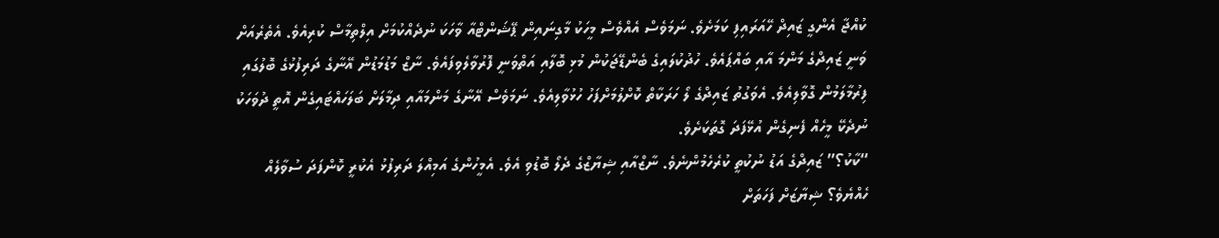ކުއްޖާ އެންގީ ޒައިދް ހޭއަރައިފި ކަމަށެވެ. ނަމަވެސް އެއްވެސް މީހަކު މާގިނައިން ޕޭޝަންޓްއާ ވާހަކަ ނުދެއްކުމަށް އިލްތިމާސް ކުރިއެވެ. އެތެރެއަށް ވަނީ ޒައިދްގެ މަންމަ އާއި ބައްޕައެވެ. ހުދުކުލައިގެ ބެންޑޭޖަކުން މުޅި ބޮލާއި އަތްވަނީ ފޮރުވާލެވިފައެވެ. ނާޒް މަޑުމަޑުން އޭނާގެ ދަރިފުޅުގެ ބޮލުގައި ފިރުމާލަމުން ގޮވާލިއެވެ. އެވަގުތު ޒައިދްގެ ލޯ ހަރަކާތް ކޮށްލުމަށްފަހު ހުޅުވާލިއެވެ. ނަމަވެސް އޭނާގެ މަންމައާއި ދިމާލަށް ބަލަހައްޓައިގެން އޮތީ ދުވަހަކު ނުދެކޭ މީހެއް ފެނިގެން އުޅޭފަދަ ގޮތަކަށެވެ.
“ކާކު؟” ޒައިދްގެ އަޑު ނުކުތީ ކުރެހެމުންނެވެ. ނާޒްއާއި ޝިޔާޒްގެ ދެލޯ ބޮޑުވި އެވެ. އެމީހުންގެ އަމިއްލަ ދަރިފުޅު އެކުރީ ކޮންފަދަ ސުވާލެއް ހެއްޔެވެ؟ ޝިޔާޒަށް ފަހަތަށް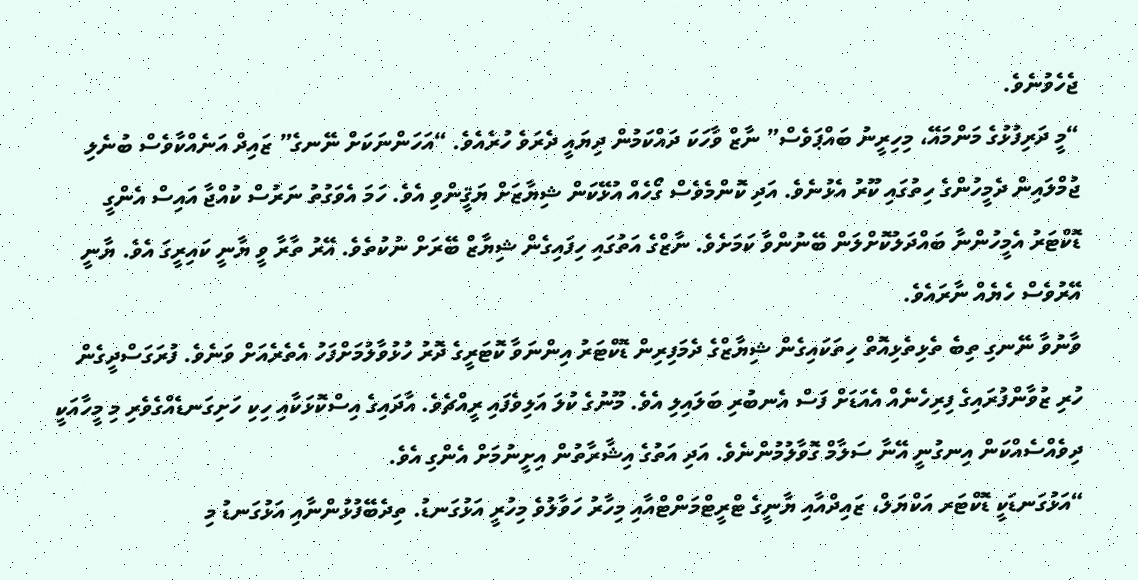ޖެހެވުނެވެ.
“މީ ދަރިފުޅުގެ މަންމައޭ، މިހިރީނު ބައްޕަވެސް” ނާޒް ވާހަކަ ދައްކަމުން ދިޔައީ ދެރަވެ ހުރެއެވެ. “އަހަންނަކަށް ނޭނގެ” ޒައިދް އަނެއްކާވެސް ބުނެލި ޖުމްލައިން ދެމީހުންގެ ހިތުގައި ކޫރު އެޅުނެވެ. އަދި ކޮންމެވެސް ގޯހެއް އުޅޭކަން ޝިޔާޒަށް ޔަޤީންވި އެވެ. ހަމަ އެވަގުތު ނަރުސް ކުއްޖާ އައިސް އެންގީ ޑޮކްޓަރު އެމީހުންނާ ބައްދަލުކޮށްލަން ބޭނުންވާ ކަމަށެވެ. ނާޒްގެ އަތުގައި ހިފައިގެން ޝިޔާޒް ބޭރަށް ނުކުތެވެ. އޭރު ތާރާ ވީ ޔާނީ ކައިރީގަ އެވެ. ޔާނީ އޭރުވެސް ހެޔެއް ނާރައެވެ.
ވާނުވާ ނޭނގި ތިބެ ތެޅިތެޅިއޮތް ހިތަކައިގެން ޝިޔާޒްގެ ދެމަފިރިން ޑޮކްޓަރު އިންނަވާ ކޮޓަރީގެ ދޮރު ހުޅުވާލުމަށްފަހު އެތެރެއަށް ވަނެވެ. ފުރަގަސްދީގެން ހުރި ޒުވާންފުރައިގެ ފިރިހެނެއް އެއަޑަށް ފަސް އެނބުރި ބަލައިލި އެވެ. މޫނުގެ ކުލަ އަލިވެފައި ރީއްޗެވެ. އާދައިގެ އިސްކޮޅަކާއި ހިކި ހަށިގަނޑެއްގެވެރި މި މީހާއަކީ ދިވެއްސެއްކަން އިނގުނީ އޭނާ ސަލާމް ގޮވާލުމުންނެވެ. އަދި އަތުގެ އިޝާރާތުން އިށީނުމަށް އެންގި އެވެ.
“އަޅުގަނޑަކީ ޑޮކްޓަރ އަކްޔަލް، ޒައިދްއާއި ޔާނީގެ ޓްރީޓްމަންޓްއާއި މިހާރު ހަވާލުވެ މިހުރީ އަޅުގަނޑު. ތިދެބޭފުޅުންނާއި އަޅުގަނޑު މި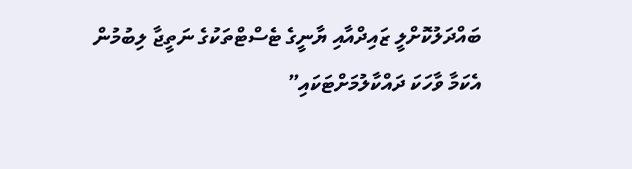ބައްދަލުކޮށްލީ ޒައިދްއާއި ޔާނީގެ ޓެސްޓްތަކުގެ ނަތީޖާ ލިބުމުން އެކަމާ ވާހަކަ ދައްކާލުމަށްޓަކައި”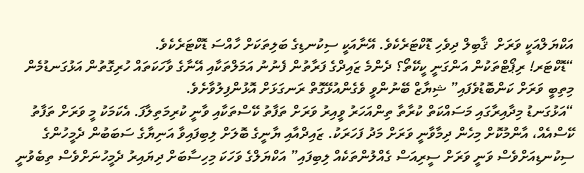އަކްޔަލްއަކީ ވަރަށް  ޤާބިލް ދިވެހި ޑޮކްޓަރެކެވެ. އޭނާއަކީ ސިކުނޑިގެ ބަލިތަކަށް ހާއްސަ ޑޮކްޓަރެކެވެ.
“ޑޮކްޓަރ! ރިޕޯޓްތަކުން އަންގަނީ ކީކޭތޯ؟ ދެންމެ ޒައިދްގެ ފަރާތުން ފެނުނު އަމަލްތަކާއި އޭނާގެ ވާހަކަތައް ހުރިގޮތުން އަޅުގަނޑުމެން މިތިބީ ވަރަށް ކަންބޮޑުވެފައި” ޝިޔާޒް ބޭނުންވީ ވެގެންއުޅޭގޮތް ރަނގަޅަށް އޮޅުންފިލުވާށެވެ.
“އަޅުގަނޑު މިދާއިރާގައި މަސައްކަތް ކުރާތާ ތިންއަހަރު ވީއިރު ވަރަށް ތަފާތު ކޭސްތަކާއި ވާނީ ކުރިމަތިލާފަ. އެކަމަކު މީ ވަރަށް ތަފާތު ކޭސްއެއް، އާންމުކޮށް މިހެން ދިމާވާނީ ވަރަށް މަދު ފަހަރަކު. ޒައިދްއާއި ޔާނީގެ ބޮލަށް ލިބިފައިވާ އަނިޔާގެ ސަބަބުން ދެމީހުންގެ ސިކުނޑިއަށްވެސް ވަނީ ވަރަށް ސީރިއަސް ގެއްލުންތަކެއް ލިބިފައި” އަކްޔަލްގެ ވަހަކަ މިހިސާބަށް ދިޔައިރު ދެމީހުނަށްވެސް ތިބެވުނީ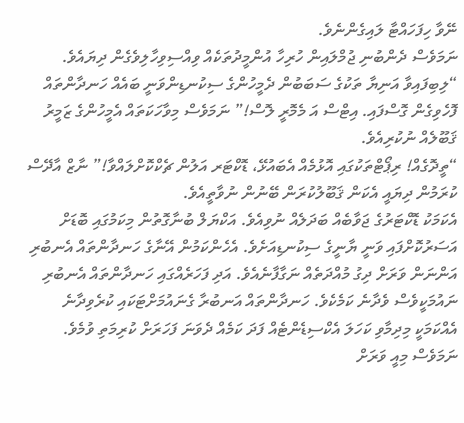ނޭވާ ހިފަހައްޓާ ލައިގެންނެވެ.
ނަމަވެސް ދެންބުނި ޖުމްލައިން ހުރިހާ އުންމީދުތަކެއް ވިއްސިވިހާލިވެގެން ދިޔައެވެ.
“ލިބިފައިވާ އަނިޔާ ތަކުގެ ސަބަބުން ދެމީހުންގެ ސިކުނޑިންވަނީ ބައެއް ހަނދާންތައް ފޮހެވިގެން ގޮސްފައި. އިޓްސް އަ މެމޮރީ ލޮސް!” ނަމަވެސް މިވާހަކަތައް އެމީހުންގެ ޒަމީރު ޤަބޫލެއް ނުކުރިއެވެ.
“ތީދޮގެއް! ރިޕޯޓްތަކުގައި އޮޅުމެއް އެބައުޅޭ، ޑޮކްޓަރ އަލުން ޗެކްކޮށްލައްވާ!” ނާޒް އާދޭސް ކުރަމުން ދިޔައީ އެކަން ޤަބޫލުކުރަން ބޭނުން ނުވާތީއެވެ.
އެކަމަކު ޑޮކްޓަރުގެ ޖަވާބެއް ބަދަލެއް ނުވިއެވެ. އަކްޔަލް ބުނާގޮތުން މިކަމުގައި ބޮޑަށް އަސަރުކޮށްފައި ވަނީ ޔާނީގެ ސިކުނޑިއަށެވެ. އެހެންކަމުން އޭނާގެ ހަނދާންތައް އެނބުރި އަންނަން ވަރަށް ދިގު މުއްދަތެއް ނަގާފާނެއެވެ. އަދި ފަހަރެއްގައި ހަނދާންތައް އެނބުރި ނައުމަކީވެސް ވެދާނެ ކަމެކެވެ. ހަނދާންތައް އަނބުރާ ގެނައުމަށްޓަކައި ކުރެވިދާނެ އެއްކަމަކީ މިދިމާވި ކަހަލަ އެކްސިޑެންޓެއް ފަދަ ކަމެއް ދެވަނަ ފަހަރަށް ކުރިމަތި ވުމެވެ. ނަމަވެސް މިއީ ވަރަށް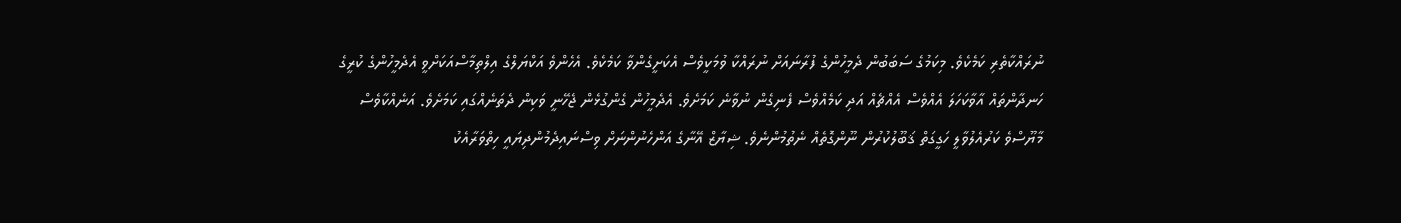ނުރައްކާތެރި ކަމެކެވެ. މިކަމުގެ ސަބަބުން ދެމީހުންގެ ފުރާނައަށް ނުރައްކާ ވުމަކީވެސް އެކަށީގެންވާ ކަމެކެވެ. އެހެންވެ އަކްޔަލްގެ އިލްތިމާސްއަކަށްވީ އެދެމީހުންގެ ކުރީގެ ހަނދާންތައް އާވާކަހަލަ އެއްވެސް އެއްޗެއް އަދި ކަމެއްވެސް ފެނިގެން ނުވާނެ ކަމަށެވެ. އެދެމީހުން ގެންގުޅެން ޖެހޭނީ ވަކިން ދެތަނެއްގައި ކަމަށެވެ. އަނެއްކާވެސް މާޔޫސްވެ ކަރުއެލުވާލީ ހަގީގަތް ޤަބޫލުކުރުން ނޫންގޮތެއް ނެތުމުންނެވެ. ޝިޔާޒް އޭނާގެ އަންހެނުންނަށް ވިސްނައިދެމުންދިޔައީ ހިތްވަރާއެކު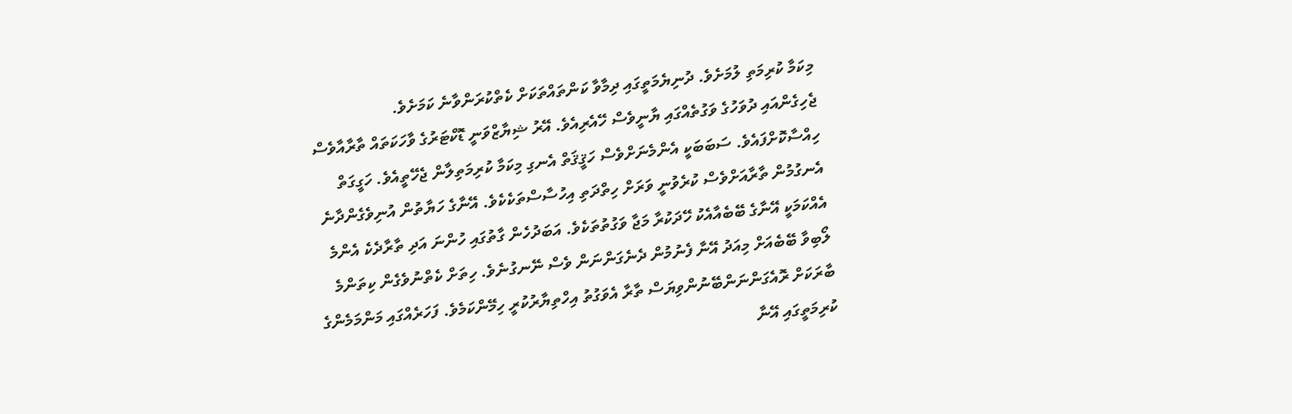މިކަމާ ކުރިމަތި ލުމަށެވެ. ދުނިޔެމަތީގައި ދިމާވާ ކަންތައްތަކަށް ކެތްކުރަންވާނެ ކަމަށެވެ.
ޖެހިގެންއައި ދުވަހުގެ ވަގުތެއްގައި ޔާނީވެސް ހޭއެރިއެވެ. އޭރު ޝިޔާޒްވަނީ ޑޮކްޓަރުގެ ވާހަކަތައް ތާރާއާވެސް ހިއްސާކޮށްފައެވެ. ސަބަބަކީ އެންމެނަށްވެސް ހަޤީޤަތް އެނގި މިކަމާ ކުރިމަތިލާން ޖެހޭތީއެވެ. ހަގީގަތް އެނގުމުން ތާރާއަށްވެސް ކުރެވުނީ ވަރަށް ހިތްދަތި އިހުސާސްތަކެކެވެ. އޭނާގެ ހަޔާތުން އުނިވެގެންދާނެ އެއްކަމަކީ އޭނާގެ ބޭބެއާއެކު ހޭދަކުރާ މަޖާ ވަގުތުތަކެވެ. އަބަދުހެން ގާތުގައި ހުންނަ އަދި ތާރާދެކެ އެންމެ ލޯބިވާ ބޭބެއަށް މިއަދު އޭނާ ފެނުމުން ދެނެގަންނަން ވެސް ނޭނގުނެވެ. ހިތަށް ކެތްނުވެގެން ކިތަންމެ ބާރަކަށް ރޮއެގަންނަންބޭނުންވިޔަސް ތާރާ އެވަގުތު އިހްތިޔާރުކުރީ ހިމޭންކަމެވެ. ފަހަރެއްގައި މަންމަމެންގެ ކުރިމަތީގައި އޭނާ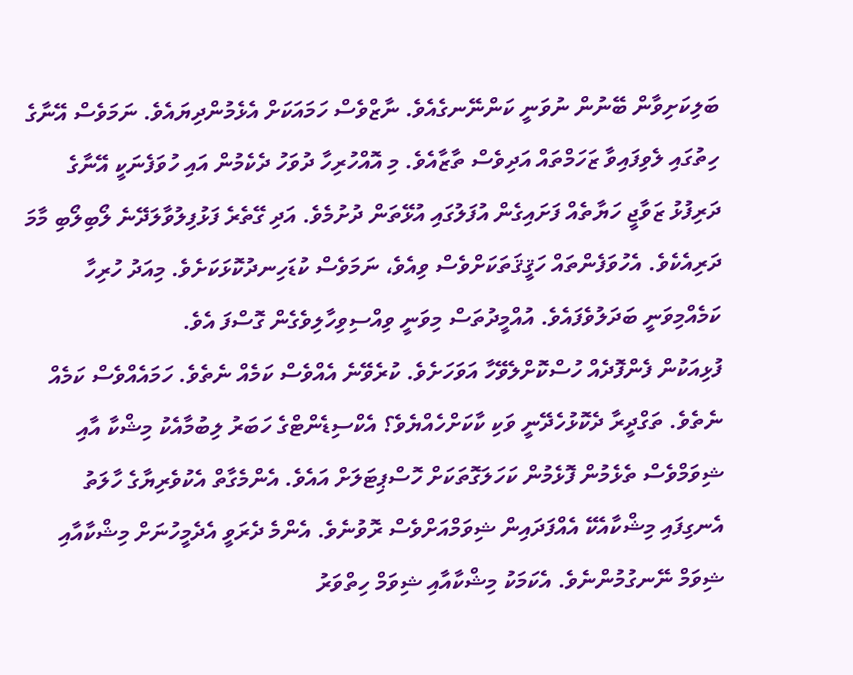ބަލިކަށިވާން ބޭނުން ނުވަނީ ކަންނޭނގެއެވެ. ނާޒްވެސް ހަމައަކަށް އެޅެމުންދިޔައެވެ. ނަމަވެސް އޭނާގެ ހިތުގައި ލެވިފައިވާ ޒަހަމްތައް އަދިވެސް ތާޒާއެވެ. މި އޮއްހުރިހާ ދުވަހު ދެކެމުން އައި ހުވަފެނަކީ އޭނާގެ ދަރިފުޅު ޒަވާޖީ ހަޔާތެއް ފަށައިގެން އުފަލުގައި އުޅޭތަން ދުށުމެވެ. އަދި ގޭތެރެ ފަޅުފިލުވާލަދޭނެ ލޯބިލޯބި މާމަ ދަރިއެކެވެ. އެހުވަފެންތައް ހަޤީޤަތަކަށްވެސް ވިއެވެ، ނަމަވެސް ކުޑަހިނދުކޮޅަކަށެވެ. މިއަދު ހުރިހާ ކަމެއްމިވަނީ ބަދަލުވެފައެވެ. އުއްމީދުތަސް މިވަނީ ވިއްސިވިހާލިވެގެން ގޮސްފަ އެވެ.
ފުޅިއަކުން ފެންފޮދެއް ހުސްކޮށްލެވޭހާ އަވަހަށެވެ. ކުރެވޭނެ އެއްވެސް ކަމެއް ނެތެވެ. ހަމައެއްވެސް ކަމެއް ނެތެވެ. ތަގްދީރާ ދެކޮޅުހެދޭނީ ވަކި ކާކަށްހެއްޔެވެ؟ އެކްސިޑެންޓްގެ ހަބަރު ލިބުމާއެކު މިޝްކާ އާއި ޝިވަމްވެސް ތެޅެމުން ފޮޅެމުން ކަހަލަގޮތަކަށް ހޮސްޕިޓަލަށް އައެވެ. އެންމެގާތް އެކުވެރިޔާގެ ހާލަތު އެނގިފައި މިޝްކާއެކޭ އެއްފަދައިން ޝިވަމްއަށްވެސް ރޮވުނެވެ. އެންމެ ދެރަވީ އެދެމީހުނަށް މިޝްކާއާއި ޝިވަމް ނޭނގުމުންނެވެ. އެކަމަކު މިޝްކާއާއި ޝިވަމް ހިތްވަރު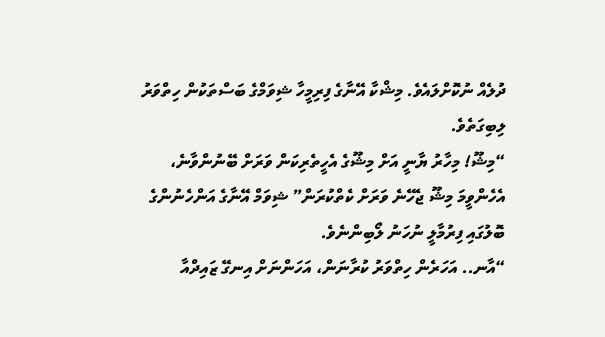ދުލެއް ނުކޮށްލައެވެ. މިޝްކާ އޭނާގެ ފިރިމީހާ ޝިވަމްގެ ބަސްތަކުން ހިތްވަރު ލިބިގަތެވެ.
“މިޝޫ! މިހާރު ޔާނީ އަށް މިޝޫގެ އެހީތެރިކަން ވަރަށް ބޭނުންވާނެ، އެހެންވީމަ މިޝޫ ޖެހޭނެ ވަރަށް ކެތްކުރަން” ޝިވަމް އޭނާގެ އަންހެނުންގެ ބޮލުގައި ފިރުމާލީ ނުހަނު ލޯބިންނެވެ.
“އާނ.. އަހަރެން ހިތްވަރު ކުރާނަން، އަހަންނަށް އިނގޭ ޒައިދްއާ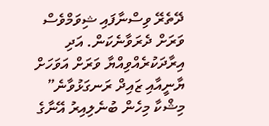ދޭތެރޭ ވިސްނާފައި ޝިވަމްވެސް ވަރަށް ދެރަވާނެކަން. އަދި އިރާދަކުރެއްވިއްޔާ ވަރަށް އަވަހަށް ޔާނީއާއި ޒައިދް ރަނގަޅުވާނެ” މިޝްކާ މިހެން ބުނެލިއިރު އޭނާގެ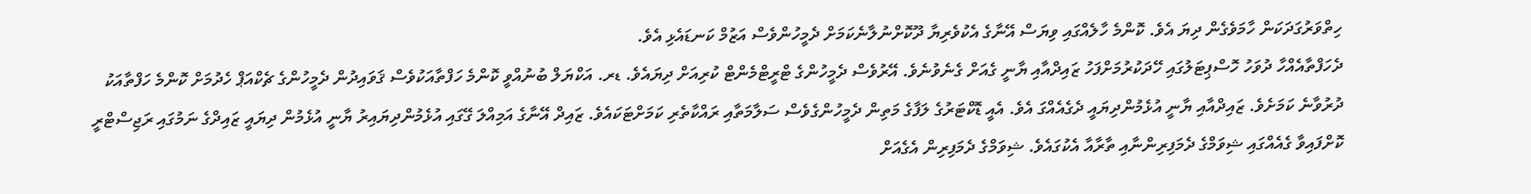ހިތްވަރުގަދަކަން ހާމަވެގެން ދިޔަ އެވެ. ކޮންމެ ހާލެއްގައި ވިޔަސް އޭނާގެ އެކުވެރިޔާ ދޫކޮށްނުލާނެކަމަށް ދެމީހުންވެސް އަޒުމް ކަނޑައެޅި އެވެ.
ދެހަފްތާއެއްހާ ދުވަހު ހޮސްޕިޓަލުގައި ހޭދަކުރުމަށްފަހު ޒައިދްއާއި ޔާނީ ގެއަށް ގެނެވުނެވެ. އޭރުވެސް ދެމީހުންގެ ޓްރީޓްމެންޓް ކުރިއަށް ދިޔައެވެ. ޑރ. އަކްޔަލް ބުނުއްވީ ކޮންމެ ހަފްތާއަކުވެސް ޤަވައިދުން ދެމީހުންގެ ޗެކްއަޕް ހެދުމަށް ކޮންމެ ހަފްތާއަކު ދުރުވާނެ ކަމަށެވެ. ޒައިދްއާއި ޔާނީ އުޅެމުންދިޔައީ ދެގެއެއްގަ އެވެ. އެއީ ޑޮކްޓަރުގެ ލަފާގެ މަތިން ދެމީހުންގެވެސް ސަލާމަތާއި ރައްކާތެރި ކަމަށްޓަކައެވެ. ޒައިދް އޭނާގެ އަމިއްލަ ގޭގައި އުޅެމުންދިޔައިރު ޔާނީ އުޅެމުން ދިޔައީ ޒައިދްގެ ނަމުގައި ރަޖިސްޓްރީ ކޮށްފައިވާ ގެއެއްގައި ޝިވަމްގެ ދެމަފިރިންނާއި ތާރާއާ އެކުގައެވެ. ޝިވަމްގެ ދެމަފިރިން އެގެއަށް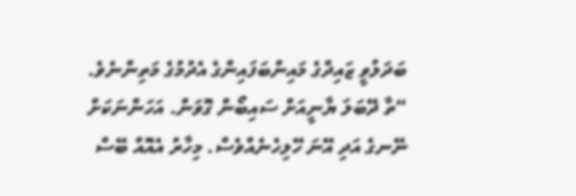ބަދަލުވީ ޒައިދްގެ މައިންބަފައިންގެ އެދުމުގެ މަތިންނެވެ.
“ތާ ދޭބަލަ ޔާނީއަށް ސައިބޯން ގޮވަން. އަހަންނަކަށް ނޭނގެ އަދި އޭނަ ހޭލިހެނެއްވެސް. މިހާރު އެއޮއް ބޭސް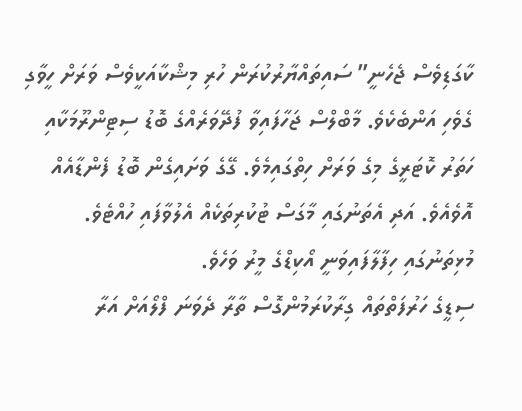ކާގަޑިވެސް ޖެހެނީ” ސައިތައްޔާރުކުރަން ހުރި މިޝްކާއަކީވެސް ވަރަށް ހީވާގި ގެވެހި އަންބެކެވެ. މާބްލްސް ޖަހާފައިވާ ފުދޭވަރެއްގެ ބޮޑު ސިޓިންރޫމަކާއި ހަތަރު ކޮޓަރީގެ މިގެ ވަރަށް ހިތްގައިމެވެ. ގޭގެ ވަށައިގެން ބޮޑު ފެންޑާއެއް އޮވެއެވެ. އަދި އެތަނުގައި މާގަސް ޓުކުރިތަކެއް އެލުވާފައި ހުއްޓެވެ. މުޅިތަނުގައި ހިފާލާފައިވަނީ އޯކިޑްގެ މީރު ވަހެވެ.
ސިޑީގެ ހަރުފަތްތައް ގިރާކުރަމުންގޮސް ތާރާ ދެވަނަ ފްލޯއަށް އަރާ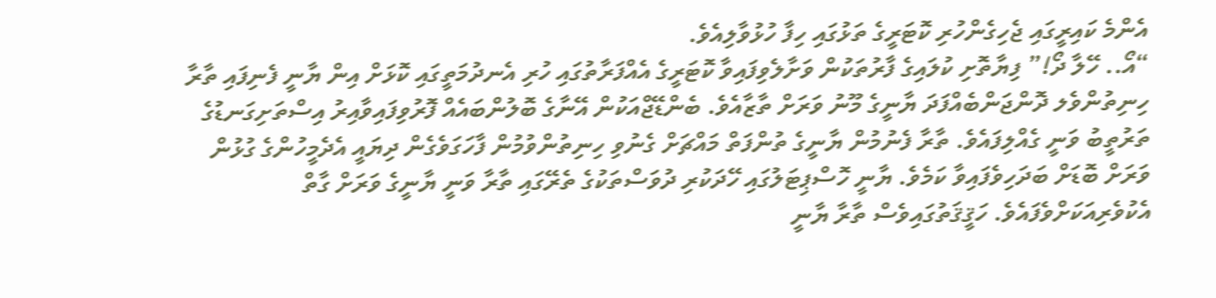އެންމެ ކައިރީގައި ޖެހިގެންހުރި ކޮޓަރީގެ ތަޅުގައި ހިފާ ހުޅުވާލިއެވެ.
“އޯ.. ހޭލާ ދޯ!” ފިޔާތޮށި ކުލައިގެ ފާރުތަކުން ވަށާލެވިފައިވާ ކޮޓަރީގެ އެއްފަރާތުގައި ހުރި އެނދުމަތީގައި ކޮޅަށް އިން ޔާނީ ފެނިފައި ތާރާ ހިނިތުންވެލ ދޮންޖަންބެއްފަދަ ޔާނީގެ މޫނު ވަރަށް ތާޒާއެވެ. ބެންޑޭޖްއަކުން އޭނާގެ ބޮލުންބައެއް ފޮރުވިފައިވާއިރު އިސްތަށިގަނޑުގެ ތަރުތީބު ވަނީ ގެއްލިފައެވެ. ތާރާ ފެނުމުން ޔާނީގެ ތުންފަތް މައްޗަށް ގެނުވި ހިނިތުންވުމުން ފާހަގަވެގެން ދިޔައީ އެދެމީހުންގެ ގުޅުން ވަރަށް ބޮޑަށް ބަދަހިވެފައިވާ ކަމެވެ. ޔާނީ ހޮސްޕިޓަލުގައި ހޭދަކުރި ދުވަސްތަކުގެ ތެރޭގައި ތާރާ ވަނީ ޔާނީގެ ވަރަށް ގާތް އެކުވެރިއަކަށްވެފައެވެ. ހަޤީޤަތުގައިވެސް ތާރާ ޔާނީ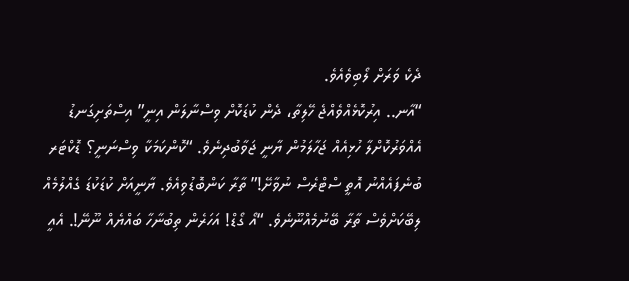ދެކެ ވަރަށް ލޯބިވެއެވެ.
“އާނ.. އިރުކޮޅެއްވެއްޖެ ހޭލިތާ، ދެން ކުޑަކޮށް ވިސްނާލަން އިނީ” އިސްތަށިގަނޑު އެއްވަރުކޮށްލާ ހުޅިއެއް ޖަހާލަމުން ޔާނީ ޖަވާބުދިނެވެ. “ކޮންކަމަކާ ވިސްނަނީ؟ ޑޮކްޓަރ ބުނެފައެއްނު އޮތީ ސްޓްރެސް ނުވާށޭ!” ތާރާ ކަންބޮޑުވިއެވެ. ޔާނީއަށް ކުޑަކުޑަ ގެއްލުމެއް ލިބޭކަށްވެސް ތާރާ ބޭނުމެއްނޫނެވެ. “އޯ ގޯޑް! އަހަރެން ތިބުނާހާ ބައްޔެއް ނޫނޭ!. އެއީ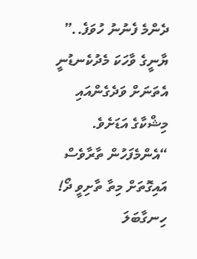ދެންމެ ފެނުނު ހުވަފެ..” ޔާނީގެ ވާހަކަ މެދުކެނޑުނީ އެތަނަށް ވަދެގެންއައި މިޝްކާގެ އަޑަށެވެ. “އެންމެފަހުން ތާރާވެސް އައިގޮތަށް މިތާ ތާށިވީ ދޯ! ހިނގާބަލަ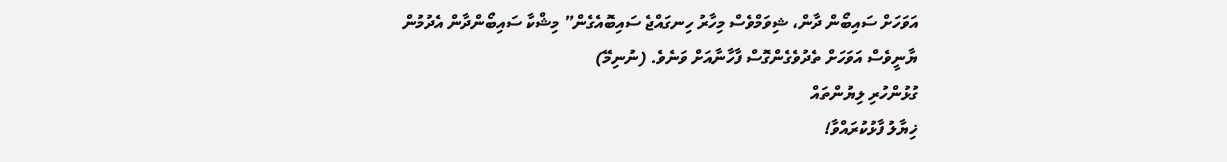އަވަހަށް ސައިބޯން ދާން، ޝިވަމްވެސް މިހާރު ހިނގައްޖެ ސައިބޮއެގެން” މިޝްކާ ސައިބޯންދާން އެދުމުން ޔާނީވެސް އަވަހަށް ތެދުވެގެންގޮސް ފާހާނާއަށް ވަނެވެ. (ނުނިމޭ)
ގުޅުންހުރި ލިޔުންތައް
ޚިޔާލު ފާޅުކުރައްވާ!